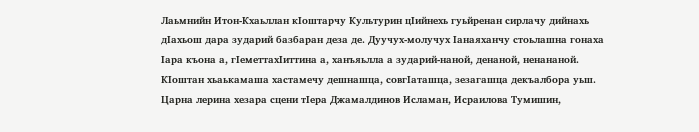Лаьмнийн Итон-Кхаьллан кIоштарчу Культурин цIийнехь гуьйренан сирлачу дийнахь дIахьош дара зударий базбаран деза де. Дуучух-молучух Iанаяханчу стоьлашна гонаха Iара къона а, гIеметтахIиттина а, ханъяьлла а зударий-наной, денаной, ненананой.
КIоштан хьаькамаша хастамечу дешнашца, совгIаташца, зезагашца декъалбора уьш. Царна лерина хезара сцени тIера Джамалдинов Исламан, Исраилова Тумишин,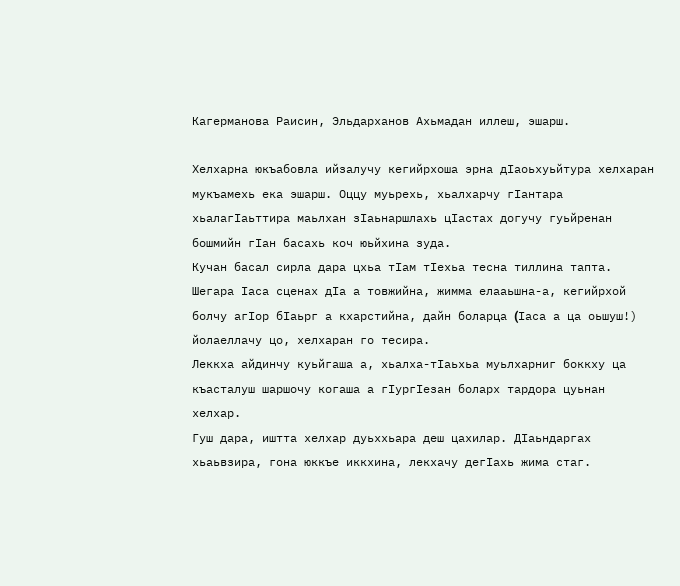Кагерманова Раисин, Эльдарханов Ахьмадан иллеш, эшарш.

Хелхарна юкъабовла ийзалучу кегийрхоша эрна дIаоьхуьйтура хелхаран мукъамехь ека эшарш. Оццу муьрехь, хьалхарчу гIантара хьалагIаьттира маьлхан зIаьнаршлахь цIастах догучу гуьйренан бошмийн гIан басахь коч юьйхина зуда.
Кучан басал сирла дара цхьа тIам тIехьа тесна тиллина тапта. Шегара Iаса сценах дIа а товжийна, жимма елааьшна-а, кегийрхой болчу агIор бIаьрг а кхарстийна, дайн боларца (Iаса а ца оьшуш!) йолаеллачу цо, хелхаран го тесира.
Леккха айдинчу куьйгаша а, хьалха-тIаьхьа муьлхарниг боккху ца къасталуш шаршочу когаша а гIургIезан боларх тардора цуьнан хелхар.
Гуш дара, иштта хелхар дуьххьара деш цахилар. ДIаьндаргах хьаьвзира, гона юккъе иккхина, лекхачу дегIахь жима стаг.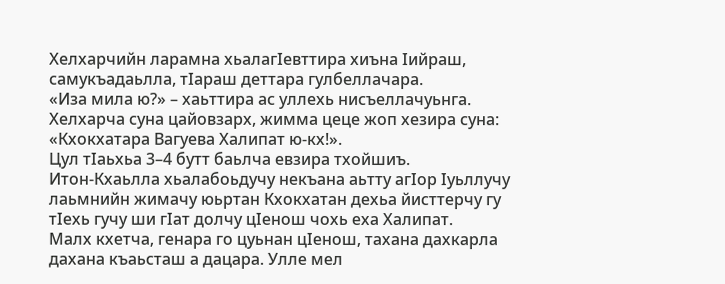Хелхарчийн ларамна хьалагIевттира хиъна Iийраш, самукъадаьлла, тIараш деттара гулбеллачара.
«Иза мила ю?» – хаьттира ас уллехь нисъеллачуьнга. Хелхарча суна цайовзарх, жимма цеце жоп хезира суна: «Кхокхатара Вагуева Халипат ю-кх!».
Цул тIаьхьа 3–4 бутт баьлча евзира тхойшиъ.
Итон-Кхаьлла хьалабоьдучу некъана аьтту агIор Iуьллучу лаьмнийн жимачу юьртан Кхокхатан дехьа йисттерчу гу тIехь гучу ши гIат долчу цIенош чохь еха Халипат.
Малх кхетча, генара го цуьнан цIенош, тахана дахкарла дахана къаьсташ а дацара. Улле мел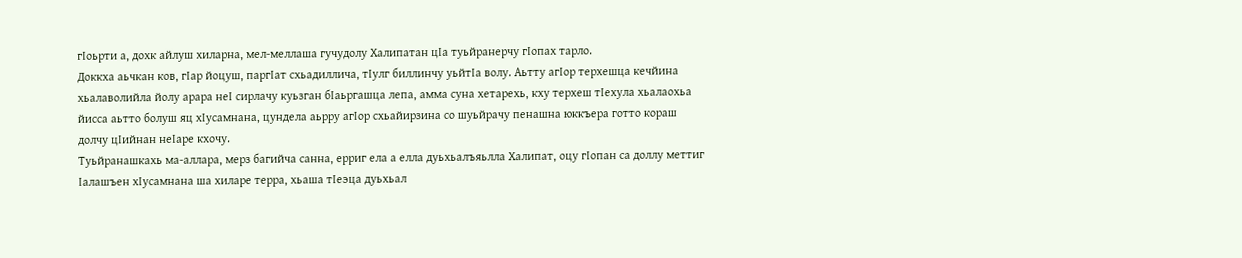гIоьрти а, дохк айлуш хиларна, мел-меллаша гучудолу Халипатан цIа туьйранерчу гIопах тарло.
Доккха аьчкан ков, гIар йоцуш, паргIат схьадиллича, тIулг биллинчу уьйтIа волу. Аьтту агIор терхешца кечйина хьалаволийла йолу арара неI сирлачу куьзган бIаьргашца лепа, амма суна хетарехь, кху терхеш тIехула хьалаохьа йисса аьтто болуш яц хIусамнана, цундела аьрру агIор схьайирзина со шуьйрачу пенашна юккъера готто кораш долчу цIийнан неIаре кхочу.
Туьйранашкахь ма-аллара, мерз багийча санна, ерриг ела а елла дуьхьалъяьлла Халипат, оцу гIопан са доллу меттиг Iалашъен хIусамнана ша хиларе терра, хьаша тIеэца дуьхьал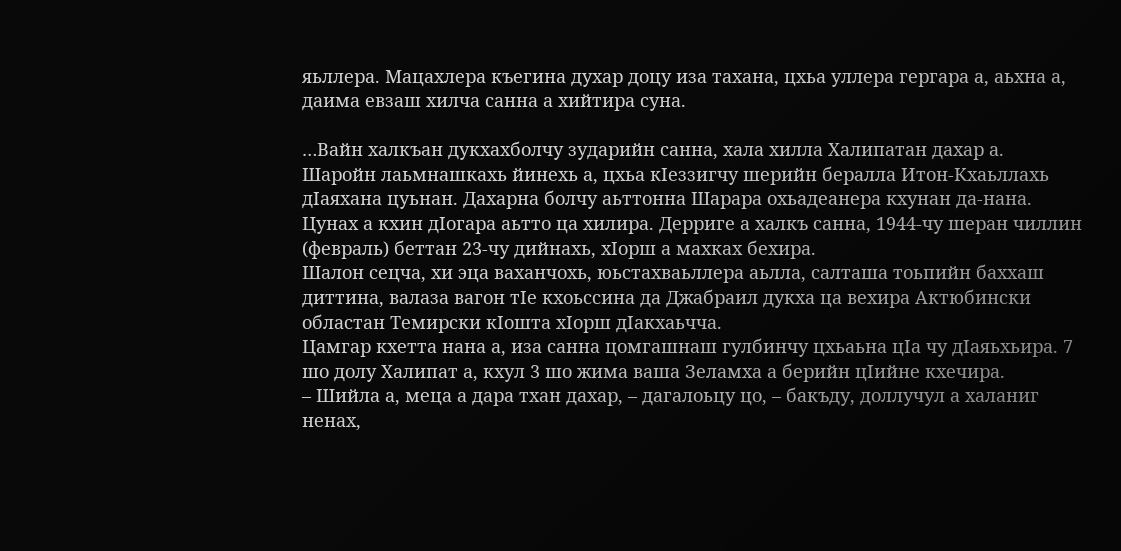яьллера. Мацахлера къегина духар доцу иза тахана, цхьа уллера гергара а, аьхна а, даима евзаш хилча санна а хийтира суна.

…Вайн халкъан дукхахболчу зударийн санна, хала хилла Халипатан дахар а.
Шаройн лаьмнашкахь йинехь а, цхьа кIеззигчу шерийн бералла Итон-Кхаьллахь дIаяхана цуьнан. Дахарна болчу аьттонна Шарара охьадеанера кхунан да-нана.
Цунах а кхин дIогара аьтто ца хилира. Дерриге а халкъ санна, 1944-чу шеран чиллин (февраль) беттан 23-чу дийнахь, хIорш а махках бехира.
Шалон сецча, хи эца ваханчохь, юьстахваьллера аьлла, салташа тоьпийн баххаш диттина, валаза вагон тIе кхоьссина да Джабраил дукха ца вехира Актюбински областан Темирски кIошта хIорш дIакхаьчча.
Цамгар кхетта нана а, иза санна цомгашнаш гулбинчу цхьаьна цIа чу дIаяьхьира. 7 шо долу Халипат а, кхул 3 шо жима ваша Зеламха а берийн цIийне кхечира.
– Шийла а, меца а дара тхан дахар, – дагалоьцу цо, – бакъду, доллучул а халаниг ненах,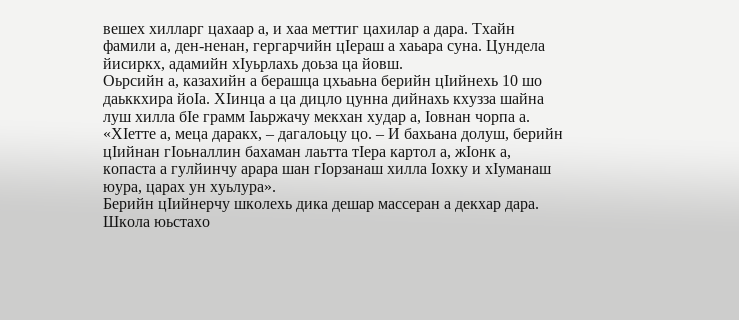вешех хилларг цахаар а, и хаа меттиг цахилар а дара. Тхайн фамили а, ден-ненан, гергарчийн цIераш а хаьара суна. Цундела йисиркх, адамийн хIуьрлахь доьза ца йовш.
Оьрсийн а, казахийн а берашца цхьаьна берийн цIийнехь 10 шо даьккхира йоIа. ХIинца а ца дицло цунна дийнахь кхузза шайна луш хилла бIе грамм Iаьржачу мекхан худар а, Iовнан чорпа а.
«ХIетте а, меца даракх, – дагалоьцу цо. – И бахьана долуш, берийн цIийнан гIоьналлин бахаман лаьтта тIера картол а, жIонк а, копаста а гулйинчу арара шан гIорзанаш хилла Iохку и хIуманаш юура, царах ун хуьлура».
Берийн цIийнерчу школехь дика дешар массеран а декхар дара. Школа юьстахо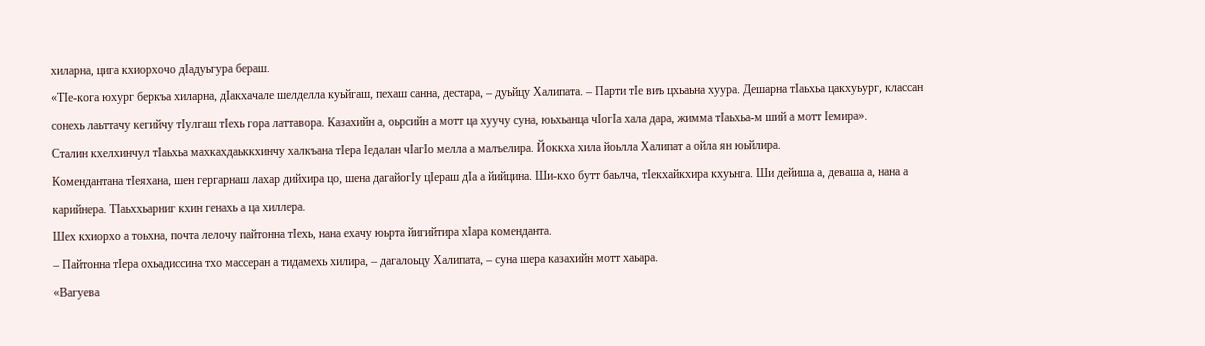хиларна, цига кхиорхочо дIадуьгура бераш.
«ТIе-кога юхург беркъа хиларна, дIакхачале шелделла куьйгаш, пехаш санна, дестара, – дуьйцу Халипата. – Парти тIе виъ цхьаьна хуура. Дешарна тIаьхьа цакхуьург, классан сонехь лаьттачу кегийчу тIулгаш тIехь гора латтавора. Казахийн а, оьрсийн а мотт ца хуучу суна, юьхьанца чIогIа хала дара, жимма тIаьхьа-м ший а мотт Iемира».
Сталин кхелхинчул тIаьхьа махкахдаьккхинчу халкъана тIера Iедалан чIагIо мелла а малъелира. Йоккха хила йоьлла Халипат а ойла ян юьйлира.
Комендантана тIеяхана, шен гергарнаш лахар дийхира цо, шена дагайогIу цIераш дIа а йийцина. Ши-кхо бутт баьлча, тIекхайкхира кхуьнга. Ши дейиша а, деваша а, нана а карийнера. ТIаьххьарниг кхин генахь а ца хиллера.
Шех кхиорхо а тоьхна, почта лелочу пайтонна тIехь, нана ехачу юьрта йигийтира хIара коменданта.
– Пайтонна тIера охьадиссина тхо массеран а тидамехь хилира, – дагалоьцу Халипата, – суна шера казахийн мотт хаьара.
«Вагуева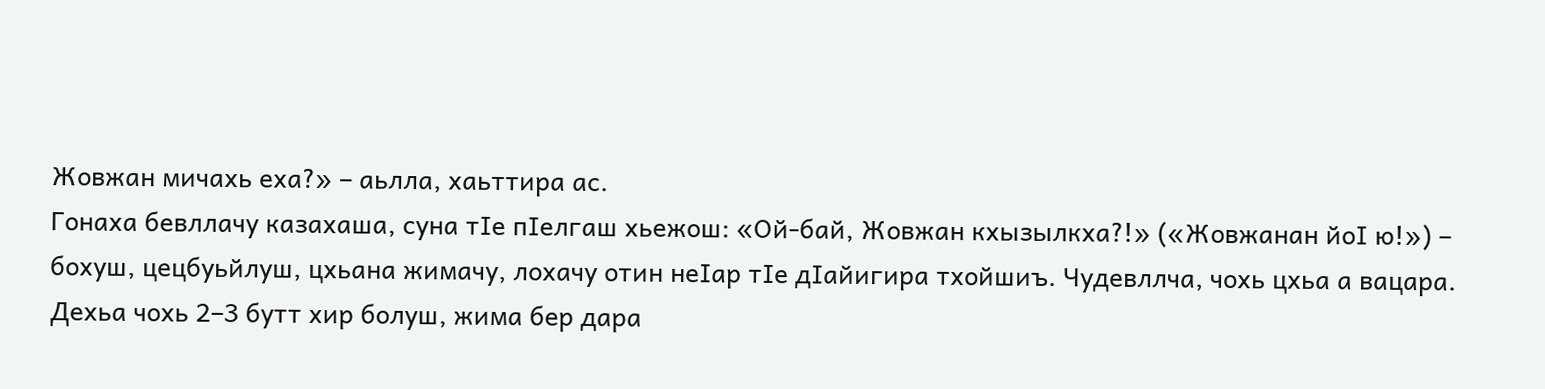Жовжан мичахь еха?» – аьлла, хаьттира ас.
Гонаха бевллачу казахаша, суна тIе пIелгаш хьежош: «Ой-бай, Жовжан кхызылкха?!» («Жовжанан йоI ю!») – бохуш, цецбуьйлуш, цхьана жимачу, лохачу отин неIар тIе дIайигира тхойшиъ. Чудевллча, чохь цхьа а вацара. Дехьа чохь 2–3 бутт хир болуш, жима бер дара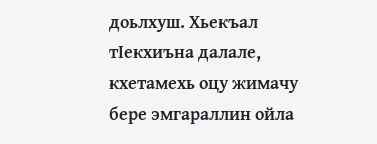доьлхуш. Хьекъал тIекхиъна далале, кхетамехь оцу жимачу бере эмгараллин ойла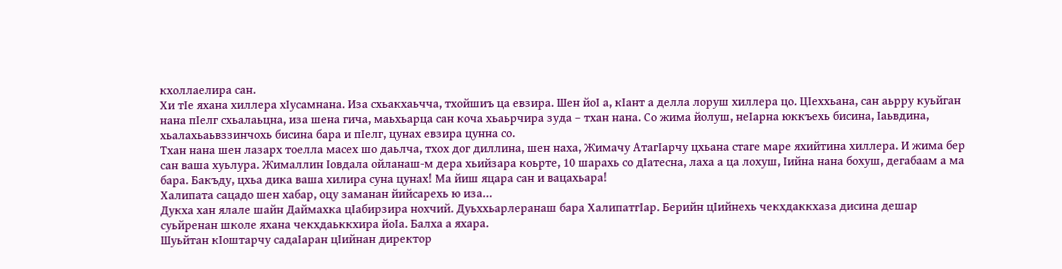кхоллаелира сан.
Хи тIе яхана хиллера хIусамнана. Иза схьакхаьчча, тхойшиъ ца евзира. Шен йоI а, кIант а делла лоруш хиллера цо. ЦIеххьана, сан аьрру куьйган нана пIелг схьалаьцна, иза шена гича, маьхьарца сан коча хьаьрчира зуда – тхан нана. Со жима йолуш, неIарна юккъехь бисина, Iаьвдина, хьалахьаьвззинчохь бисина бара и пIелг, цунах евзира цунна со.
Тхан нана шен лазарх тоелла масех шо даьлча, тхох дог диллина, шен наха, Жимачу АтагIарчу цхьана стаге маре яхийтина хиллера. И жима бер сан ваша хуьлура. Жималлин Iовдала ойланаш-м дера хьийзара коьрте, 10 шарахь со дIатесна, лаха а ца лохуш, Iийна нана бохуш, дегабаам а ма бара. Бакъду, цхьа дика ваша хилира суна цунах! Ма йиш яцара сан и вацахьара!
Халипата сацадо шен хабар, оцу заманан йийсарехь ю иза…
Дукха хан ялале шайн Даймахка цIабирзира нохчий. Дуьххьарлеранаш бара ХалипатгIар. Берийн цIийнехь чекхдаккхаза дисина дешар суьйренан школе яхана чекхдаьккхира йоIа. Балха а яхара.
Шуьйтан кIоштарчу садаIаран цIийнан директор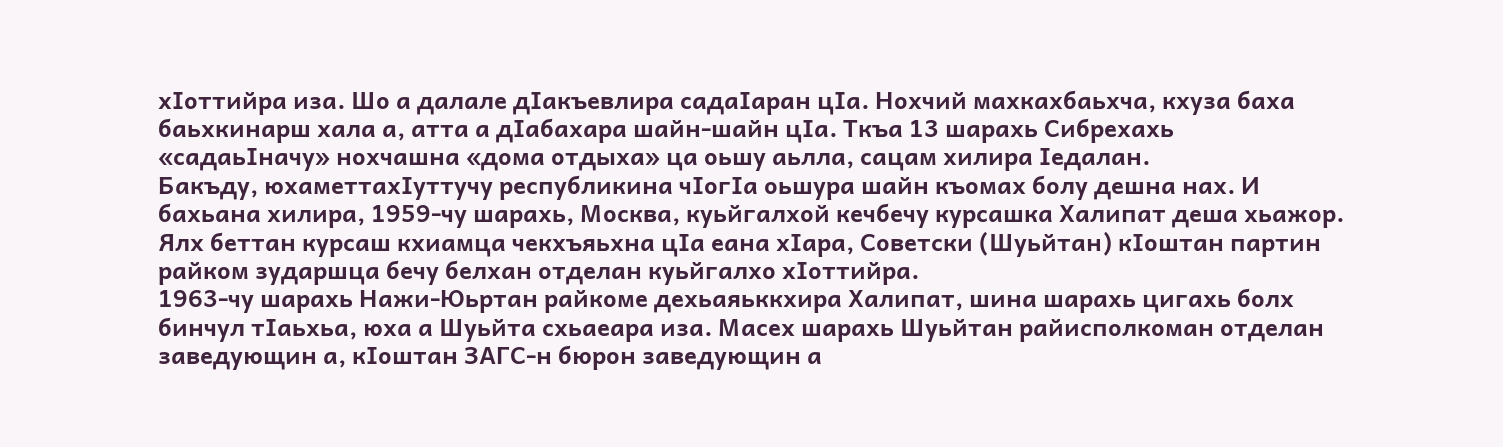хIоттийра иза. Шо а далале дIакъевлира садаIаран цIа. Нохчий махкахбаьхча, кхуза баха баьхкинарш хала а, атта а дIабахара шайн-шайн цIа. Ткъа 13 шарахь Сибрехахь «садаьIначу» нохчашна «дома отдыха» ца оьшу аьлла, сацам хилира Iедалан.
Бакъду, юхаметтахIуттучу республикина чIогIа оьшура шайн къомах болу дешна нах. И бахьана хилира, 1959-чу шарахь, Москва, куьйгалхой кечбечу курсашка Халипат деша хьажор. Ялх беттан курсаш кхиамца чекхъяьхна цIа еана хIара, Советски (Шуьйтан) кIоштан партин райком зударшца бечу белхан отделан куьйгалхо хIоттийра.
1963-чу шарахь Нажи-Юьртан райкоме дехьаяьккхира Халипат, шина шарахь цигахь болх бинчул тIаьхьа, юха а Шуьйта схьаеара иза. Масех шарахь Шуьйтан райисполкоман отделан заведующин а, кIоштан ЗАГС-н бюрон заведующин а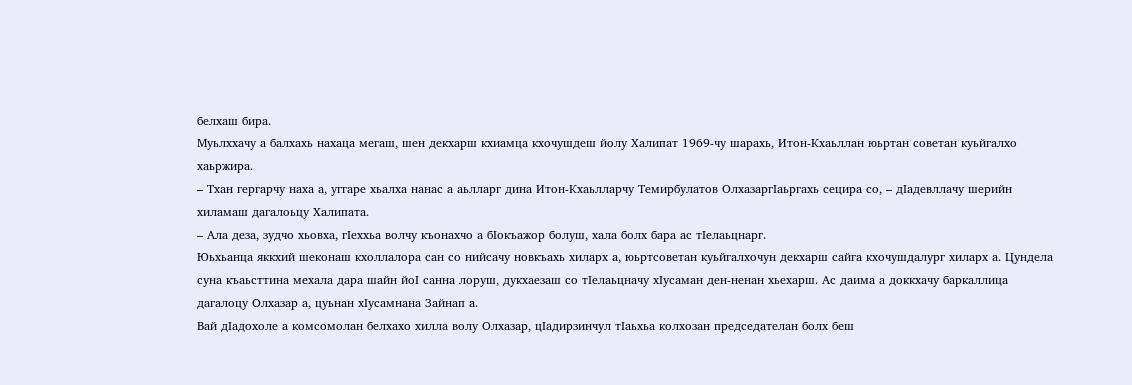белхаш бира.
Муьлххачу а балхахь нахаца мегаш, шен декхарш кхиамца кхочушдеш йолу Халипат 1969-чу шарахь, Итон-Кхаьллан юьртан советан куьйгалхо хаьржира.
– Тхан гергарчу наха а, уггаре хьалха нанас а аьлларг дина Итон-Кхаьлларчу Темирбулатов ОлхазаргIаьргахь сецира со, – дIадевллачу шерийн хиламаш дагалоьцу Халипата.
– Ала деза, зудчо хьовха, гIеххьа волчу къонахчо а бIокъажор болуш, хала болх бара ас тIелаьцнарг.
Юьхьанца яккхий шеконаш кхоллалора сан со нийсачу новкъахь хиларх а, юьртсоветан куьйгалхочун декхарш сайга кхочушдалург хиларх а. Цундела суна къаьсттина мехала дара шайн йоI санна лоруш, дукхаезаш со тIелаьцначу хIусаман ден-ненан хьехарш. Ас даима а доккхачу баркаллица дагалоцу Олхазар а, цуьнан хIусамнана Зайнап а.
Вай дIадохоле а комсомолан белхахо хилла волу Олхазар, цIадирзинчул тIаьхьа колхозан председателан болх беш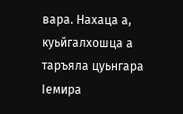вара. Нахаца а, куьйгалхошца а таръяла цуьнгара Iемира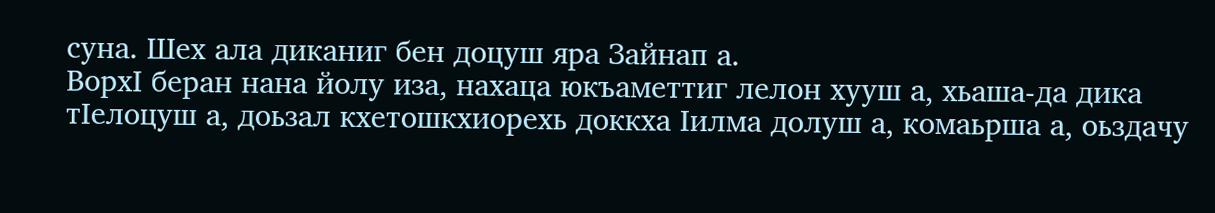суна. Шех ала диканиг бен доцуш яра Зайнап а.
ВорхI беран нана йолу иза, нахаца юкъаметтиг лелон хууш а, хьаша-да дика тIелоцуш а, доьзал кхетошкхиорехь доккха Iилма долуш а, комаьрша а, оьздачу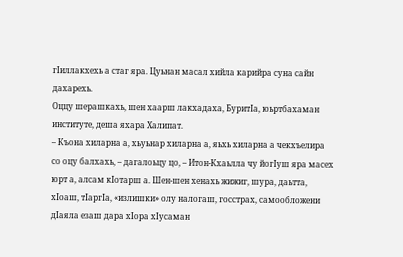гIиллакхехь а стаг яра. Цуьнан масал хийла карийра суна сайн дахарехь.
Оццу шерашкахь, шен хаарш лакхадаха, БуритIа, юьртбахаман институте, деша яхара Халипат.
– Къона хиларна а, хьуьнар хиларна а, яьхь хиларна а чекхъелира со оцу балхахь, – дагалоьцу цо, – Итон-Кхаьлла чу йогIуш яра масех юрт а, алсам кIотарш а. Шен-шен хенахь жижиг, шура, даьтта, хIоаш, тIаргIа, «излишки» олу налогаш, госстрах, самообложени дIаяла езаш дара хIора хIусаман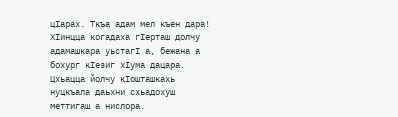цIарах. Ткъа адам мел къен дара!
ХIинцца когадаха гIерташ долчу адамашкара уьстагI а, бежана а бохург кIезиг хIума дацара. Цхьацца йолчу кIошташкахь нуцкъала даьхни схьадохуш меттигаш а нислора.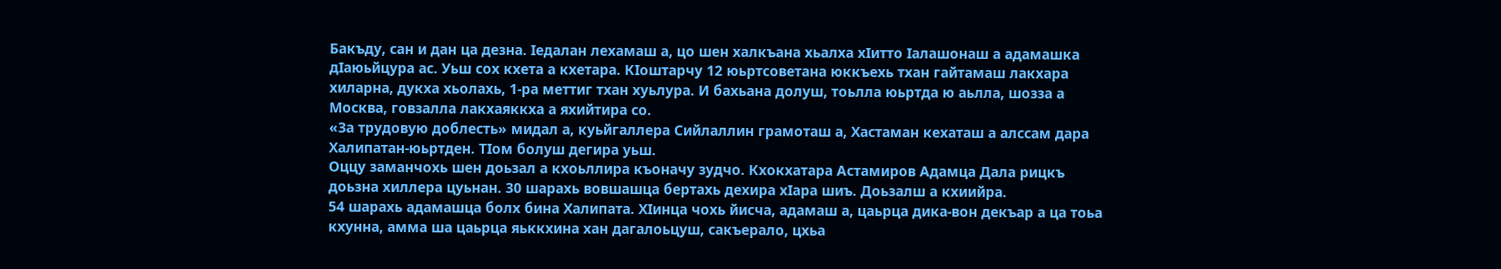Бакъду, сан и дан ца дезна. Iедалан лехамаш а, цо шен халкъана хьалха хIитто Iалашонаш а адамашка дIаюьйцура ас. Уьш сох кхета а кхетара. КIоштарчу 12 юьртсоветана юккъехь тхан гайтамаш лакхара хиларна, дукха хьолахь, 1-ра меттиг тхан хуьлура. И бахьана долуш, тоьлла юьртда ю аьлла, шозза а Москва, говзалла лакхаяккха а яхийтира со.
«За трудовую доблесть» мидал а, куьйгаллера Сийлаллин грамоташ а, Хастаман кехаташ а алссам дара Халипатан-юьртден. ТIом болуш дегира уьш.
Оццу заманчохь шен доьзал а кхоьллира къоначу зудчо. Кхокхатара Астамиров Адамца Дала рицкъ доьзна хиллера цуьнан. 30 шарахь вовшашца бертахь дехира хIара шиъ. Доьзалш а кхиийра.
54 шарахь адамашца болх бина Халипата. ХIинца чохь йисча, адамаш а, цаьрца дика-вон декъар а ца тоьа кхунна, амма ша цаьрца яьккхина хан дагалоьцуш, сакъерало, цхьа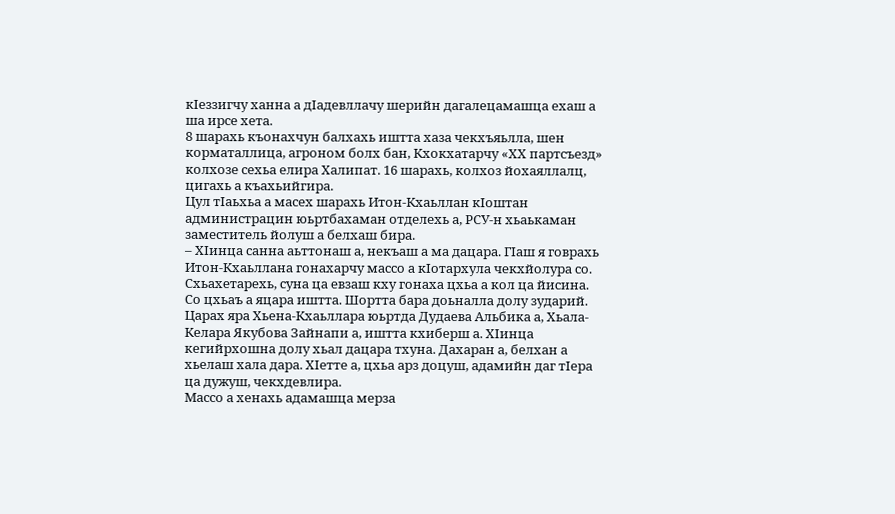кIеззигчу ханна а дIадевллачу шерийн дагалецамашца ехаш а ша ирсе хета.
8 шарахь къонахчун балхахь иштта хаза чекхъяьлла, шен корматаллица, агроном болх бан, Кхокхатарчу «ХХ партсъезд» колхозе сехьа елира Халипат. 16 шарахь, колхоз йохаяллалц, цигахь а къахьийгира.
Цул тIаьхьа а масех шарахь Итон-Кхаьллан кIоштан администрацин юьртбахаман отделехь а, РСУ-н хьаькаман заместитель йолуш а белхаш бира.
– ХIинца санна аьттонаш а, некъаш а ма дацара. ГIаш я говрахь Итон-Кхаьллана гонахарчу массо а кIотархула чекхйолура со.
Схьахетарехь, суна ца евзаш кху гонаха цхьа а кол ца йисина. Со цхьаъ а яцара иштта. Шортта бара доьналла долу зударий. Царах яра Хьена-Кхаьллара юьртда Дудаева Альбика а, Хьала-Келара Якубова Зайнапи а, иштта кхиберш а. ХIинца кегийрхошна долу хьал дацара тхуна. Дахаран а, белхан а хьелаш хала дара. ХIетте а, цхьа арз доцуш, адамийн даг тIера ца дужуш, чекхдевлира.
Массо а хенахь адамашца мерза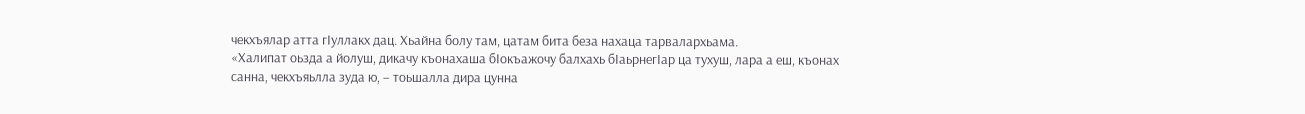чекхъялар атта гIуллакх дац. Хьайна болу там, цатам бита беза нахаца тарвалархьама.
«Халипат оьзда а йолуш, дикачу къонахаша бIокъажочу балхахь бIаьрнегIар ца тухуш, лара а еш, къонах санна, чекхъяьлла зуда ю, – тоьшалла дира цунна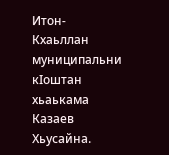Итон-Кхаьллан муниципальни кIоштан хьаькама Казаев Хьусайна.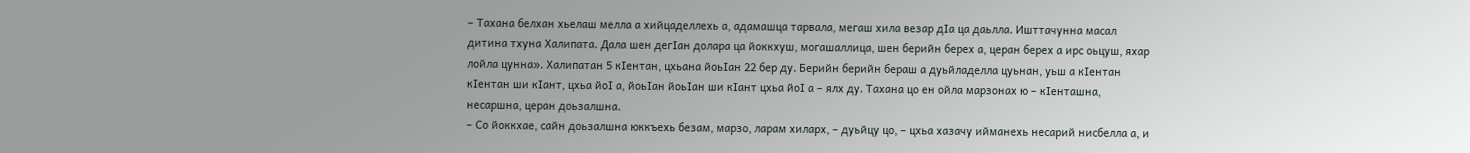– Тахана белхан хьелаш мелла а хийцаделлехь а, адамашца тарвала, мегаш хила везар дIа ца даьлла. Ишттачунна масал дитина тхуна Халипата. Дала шен дегIан долара ца йоккхуш, могашаллица, шен берийн берех а, церан берех а ирс оьцуш, яхар лойла цунна». Халипатан 5 кIентан, цхьана йоьIан 22 бер ду. Берийн берийн бераш а дуьйладелла цуьнан, уьш а кIентан кIентан ши кIант, цхьа йоI а, йоьIан йоьIан ши кIант цхьа йоI а – ялх ду. Тахана цо ен ойла марзонах ю – кIенташна, несаршна, церан доьзалшна.
– Со йоккхае, сайн доьзалшна юккъехь безам, марзо, ларам хиларх, – дуьйцу цо, – цхьа хазачу ийманехь несарий нисбелла а, и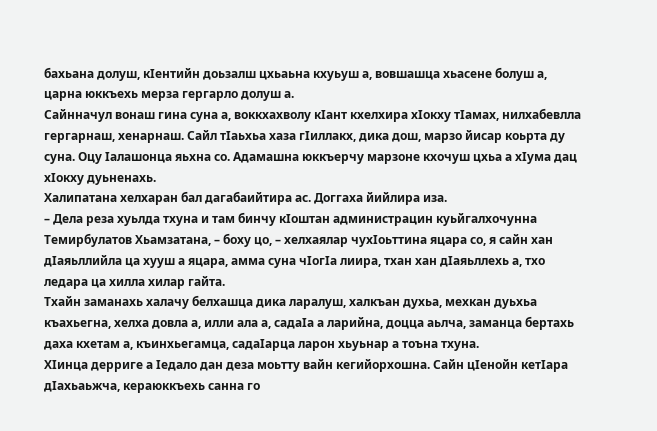бахьана долуш, кIентийн доьзалш цхьаьна кхуьуш а, вовшашца хьасене болуш а, царна юккъехь мерза гергарло долуш а.
Сайнначул вонаш гина суна а, воккхахволу кIант кхелхира хIокху тIамах, нилхабевлла гергарнаш, хенарнаш. Сайл тIаьхьа хаза гIиллакх, дика дош, марзо йисар коьрта ду суна. Оцу Iалашонца яьхна со. Адамашна юккъерчу марзоне кхочуш цхьа а хIума дац хIокху дуьненахь.
Халипатана хелхаран бал дагабаийтира ас. Доггаха йийлира иза.
– Дела реза хуьлда тхуна и там бинчу кIоштан администрацин куьйгалхочунна Темирбулатов Хьамзатана, – боху цо, – хелхаялар чухIоьттина яцара со, я сайн хан дIаяьллийла ца хууш а яцара, амма суна чIогIа лиира, тхан хан дIаяьллехь а, тхо ледара ца хилла хилар гайта.
Тхайн заманахь халачу белхашца дика ларалуш, халкъан духьа, мехкан дуьхьа къахьегна, хелха довла а, илли ала а, садаIа а ларийна, доцца аьлча, заманца бертахь даха кхетам а, къинхьегамца, садаIарца ларон хьуьнар а тоъна тхуна.
ХIинца дерриге а Iедало дан деза моьтту вайн кегийорхошна. Сайн цIенойн кетIара дIахьаьжча, кераюккъехь санна го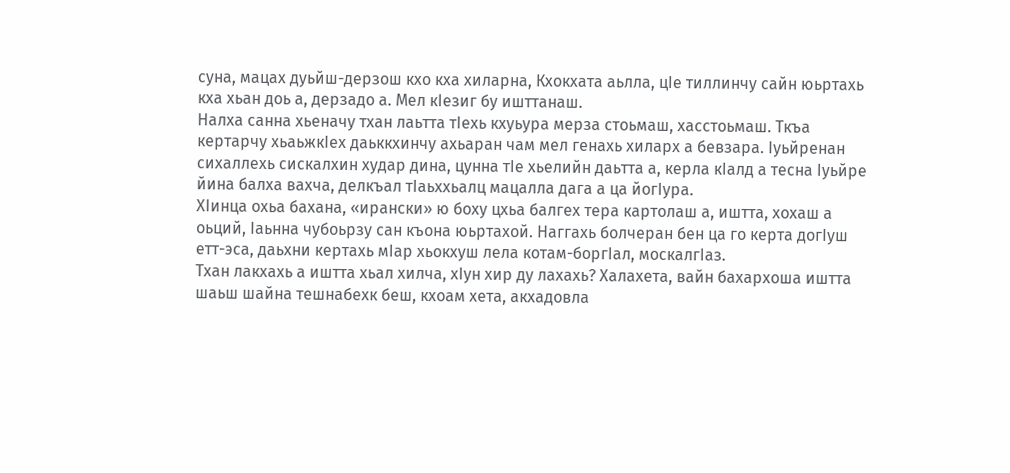суна, мацах дуьйш-дерзош кхо кха хиларна, Кхокхата аьлла, цIе тиллинчу сайн юьртахь кха хьан доь а, дерзадо а. Мел кIезиг бу ишттанаш.
Налха санна хьеначу тхан лаьтта тIехь кхуьура мерза стоьмаш, хасстоьмаш. Ткъа кертарчу хьаьжкIех даьккхинчу ахьаран чам мел генахь хиларх а бевзара. Iуьйренан сихаллехь сискалхин худар дина, цунна тIе хьелийн даьтта а, керла кIалд а тесна Iуьйре йина балха вахча, делкъал тIаьххьалц мацалла дага а ца йогIура.
ХIинца охьа бахана, «ирански» ю боху цхьа балгех тера картолаш а, иштта, хохаш а оьций, Iаьнна чубоьрзу сан къона юьртахой. Наггахь болчеран бен ца го керта догIуш етт-эса, даьхни кертахь мIар хьокхуш лела котам-боргIал, москалгIаз.
Тхан лакхахь а иштта хьал хилча, хIун хир ду лахахь? Халахета, вайн бахархоша иштта шаьш шайна тешнабехк беш, кхоам хета, акхадовла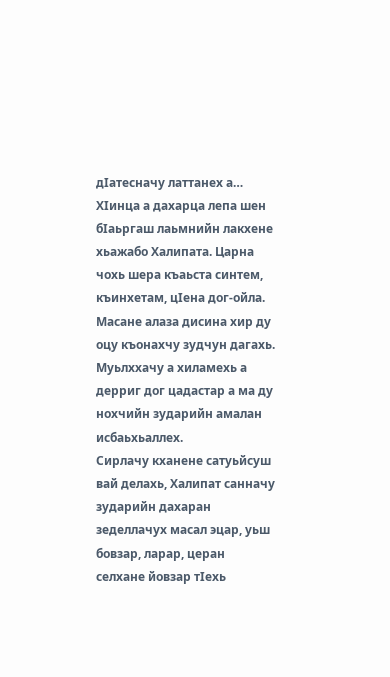дIатесначу латтанех а…
ХIинца а дахарца лепа шен бIаьргаш лаьмнийн лакхене хьажабо Халипата. Царна чохь шера къаьста синтем, къинхетам, цIена дог-ойла. Масане алаза дисина хир ду оцу къонахчу зудчун дагахь. Муьлххачу а хиламехь а дерриг дог цадастар а ма ду нохчийн зударийн амалан исбаьхьаллех.
Сирлачу кханене сатуьйсуш вай делахь, Халипат санначу зударийн дахаран зеделлачух масал эцар, уьш бовзар, ларар, церан селхане йовзар тIехь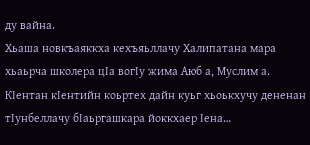ду вайна.
Хьаша новкъаяккха кехъяьллачу Халипатана мара хьаьрча школера цIа вогIу жима Аюб а, Муслим а. КIентан кIентийн коьртех дайн куьг хьоькхучу дененан тIунбеллачу бIаьргашкара йоккхаер Iена…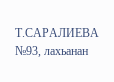Т.САРАЛИЕВА
№93, лахьанан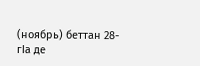(ноябрь) беттан 28-гIа де